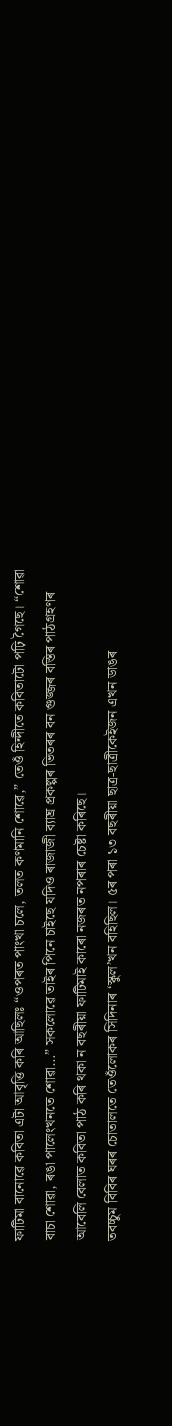ফাটিমা বানোৱে কবিতা এটা আবৃত্তি কৰি আছিলঃ “ওপৰত পাংখা চলে, তলত কণমানি শোৱে,” তেওঁ হিন্দীতে কবিতাটো পঢ়ি গৈছে। “শোৱা বাচা শোৱা, ৰঙা পালেংখনতে শোৱা…” সকলোৱে তাইৰ পিনে চাইছে যদিও ৰাজাজী ব্যাঘ্ৰ প্ৰকল্পৰ ভিতৰৰ বন গুজ্জৰ বস্তিৰ পাঠগ্ৰহণৰ আবেলি বেলাত কবিতা পাঠ কৰি থকা ন বছৰীয়া ফাটিমাই কাৰো নজৰত নপৰাৰ চেষ্টা কৰিছে।
তবচ্চুম বিবিৰ ঘৰৰ চোতালতে তেওঁলোকৰ সিদিনাৰ ‘স্কুল’খন বহিছিল। ৫ৰ পৰা ১৩ বছৰীয়া ছাত্ৰ-ছাত্ৰীকেইজন এখন ডাঙৰ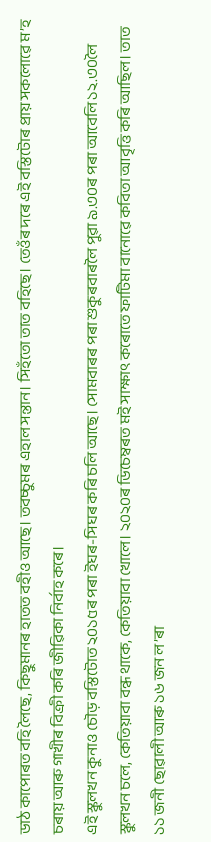ডাঠ কাপোৰত বহি লৈছে, কিছুমানৰ হাতত বহীও আছে। তবচ্চুমৰ এহাল সন্তান। সিহঁতো তাত বহিছে। তেওঁৰ দৰে এই বস্তিটোৰ প্ৰায় সকলোৱে ম’হ চৰায় আৰু গাখীৰ বিক্ৰী কৰি জীৱিকা নিৰ্বাহ কৰে।
এই স্কুলখন কুনাও চৌড় বস্তিটোত ২০১৫ৰ পৰা ইঘৰ-সিঘৰ কৰি চলি আছে। সোমবাৰৰ পৰা শুকুৰবাৰলৈ পুৱা ৯.৩০ৰ পৰা আবেলি ১২.৩০লৈ স্কুলখন চলে, কেতিয়াবা বন্ধ থাকে, কেতিয়াবা খোলে। ২০২০ৰ ডিচেম্বৰত মই সাক্ষাৎ কৰোতে ফাটিমা বানোৱে কবিতা আবৃত্তি কৰি আছিল। তাত ১১ জনী ছোৱালী আৰু ১৬ জন ল’ৰা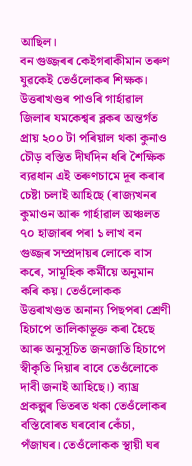আছিল।
বন গুজ্জৰৰ কেইগৰাকীমান তৰুণ যুৱকেই তেওঁলোকৰ শিক্ষক। উত্তৰাখণ্ডৰ পাওৰি গাৰ্হাৱাল জিলাৰ যমকেশ্বৰ ব্লকৰ অন্তৰ্গত প্ৰায় ২০০ টা পৰিয়াল থকা কুনাও চৌড় বস্তিত দীৰ্ঘদিন ধৰি শৈক্ষিক ব্যৱধান এই তৰুণচামে দূৰ কৰাৰ চেষ্টা চলাই আহিছে (ৰাজ্যখনৰ কুমাওন আৰু গাৰ্হাৱাল অঞ্চলত ৭০ হাজাৰৰ পৰা ১ লাখ বন গুজ্জৰ সম্প্ৰদায়ৰ লোকে বাস কৰে, সামূহিক কৰ্মীয়ে অনুমান কৰি কয়। তেওঁলোকক উত্তৰাখণ্ডত অনান্য পিছপৰা শ্ৰেণী হিচাপে তালিকাভূক্ত কৰা হৈছে আৰু অনুসূচিত জনজাতি হিচাপে স্বীকৃতি দিয়াৰ বাবে তেওঁলোকে দাবী জনাই আহিছে।) ব্যাঘ্ৰ প্ৰকল্পৰ ভিতৰত থকা তেওঁলোকৰ বস্তিবোৰত ঘৰবোৰ কেঁচা, পঁজাঘৰ। তেওঁলোকক স্থায়ী ঘৰ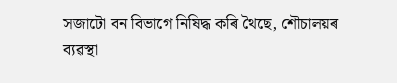সজাটো বন বিভাগে নিষিদ্ধ কৰি থৈছে, শৌচালয়ৰ ব্যৱস্থা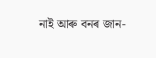নাই আৰু বনৰ জান-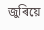জুৰিয়ে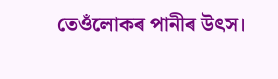তেওঁলোকৰ পানীৰ উৎস।